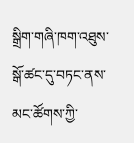སྒྲིག་གཞི་ཁག་འཐུས་སྒོ་ཚང་དུ་བཏང་ནས་མང་ཚོགས་ཀྱི་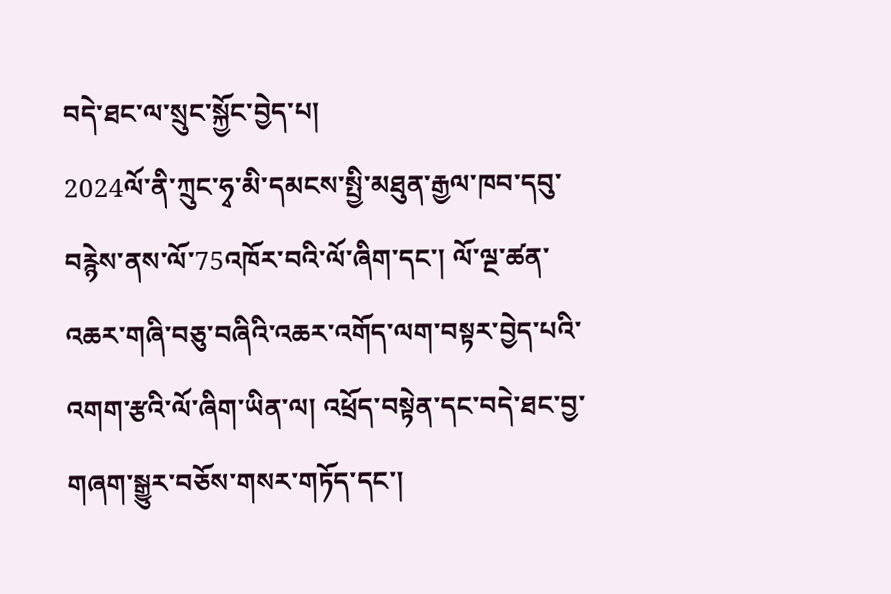བདེ་ཐང་ལ་སྲུང་སྐྱོང་བྱེད་པ།
2024ལོ་ནི་ཀྲུང་ཧྭ་མི་དམངས་སྤྱི་མཐུན་རྒྱལ་ཁབ་དབུ་བརྙེས་ནས་ལོ་75འཁོར་བའི་ལོ་ཞིག་དང་། ལོ་ལྔ་ཚན་འཆར་གཞི་བཅུ་བཞིའི་འཆར་འགོད་ལག་བསྟར་བྱེད་པའི་འགག་རྩའི་ལོ་ཞིག་ཡིན་ལ། འཕྲོད་བསྟེན་དང་བདེ་ཐང་བྱ་གཞག་སྒྱུར་བཅོས་གསར་གཏོད་དང་།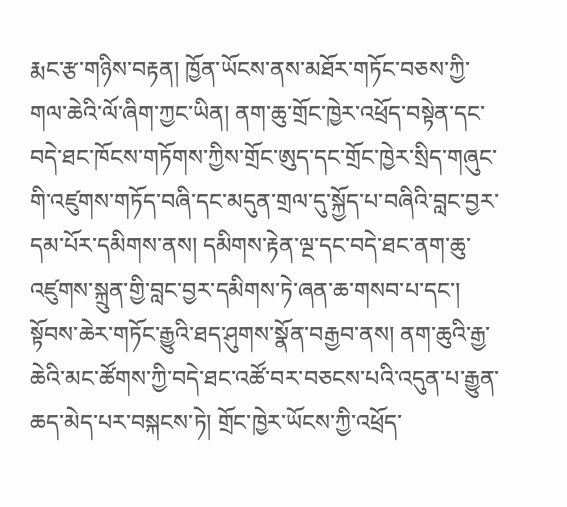རྨང་རྩ་གཉིས་བརྟན། ཁྱོན་ཡོངས་ནས་མཐོར་གཏོང་བཅས་ཀྱི་གལ་ཆེའི་ལོ་ཞིག་ཀྱང་ཡིན། ནག་ཆུ་གྲོང་ཁྱེར་འཕྲོད་བསྟེན་དང་བདེ་ཐང་ཁོངས་གཏོགས་ཀྱིས་གྲོང་ཨུད་དང་གྲོང་ཁྱེར་སྲིད་གཞུང་གི་འཛུགས་གཏོད་བཞི་དང་མདུན་གྲལ་དུ་སྐྱོད་པ་བཞིའི་བླང་བྱར་དམ་པོར་དམིགས་ནས། དམིགས་རྟེན་ལྔ་དང་བདེ་ཐང་ནག་ཆུ་འཛུགས་སྐྲུན་གྱི་བླང་བྱར་དམིགས་ཏེ་ཞན་ཆ་གསབ་པ་དང་། སྟོབས་ཆེར་གཏོང་རྒྱུའི་ཐད་ཤུགས་སྣོན་བརྒྱབ་ནས། ནག་ཆུའི་རྒྱ་ཆེའི་མང་ཚོགས་ཀྱི་བདེ་ཐང་འཚོ་བར་བཅངས་པའི་འདུན་པ་རྒྱུན་ཆད་མེད་པར་བསྐངས་ཏེ། གྲོང་ཁྱེར་ཡོངས་ཀྱི་འཕྲོད་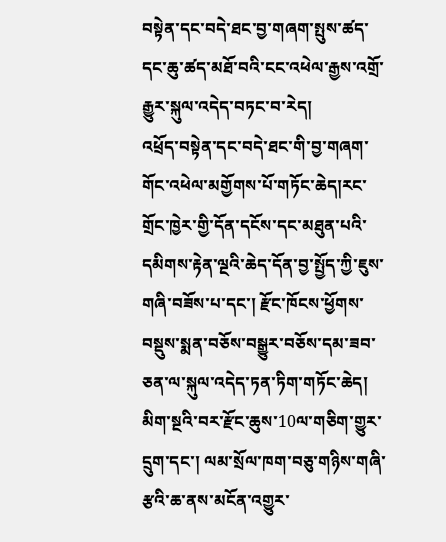བསྟེན་དང་བདེ་ཐང་བྱ་གཞག་སྤུས་ཚད་དང་ཆུ་ཚད་མཐོ་བའི་ངང་འཕེལ་རྒྱས་འགྲོ་རྒྱུར་སྐུལ་འདེད་བཏང་བ་རེད།
འཕྲོད་བསྟེན་དང་བདེ་ཐང་གི་བྱ་གཞག་གོང་འཕེལ་མགྱོགས་པོ་གཏོང་ཆེད།རང་གྲོང་ཁྱེར་གྱི་དོན་དངོས་དང་མཐུན་པའི་དམིགས་རྟེན་ལྔའི་ཆེད་དོན་བྱ་སྤྱོད་ཀྱི་ཇུས་གཞི་བཟོས་པ་དང་། རྫོང་ཁོངས་ཕྱོགས་བསྡུས་སྨན་བཅོས་བསྒྱུར་བཅོས་དམ་ཟབ་ཅན་ལ་སྐུལ་འདེད་ཏན་ཏིག་གཏོང་ཆེད། མིག་སྔའི་བར་རྫོང་ཆུས་10ལ་གཅིག་གྱུར་དྲུག་དང་། ལམ་སྲོལ་ཁག་བཅུ་གཉིས་གཞི་རྩའི་ཆ་ནས་མངོན་འགྱུར་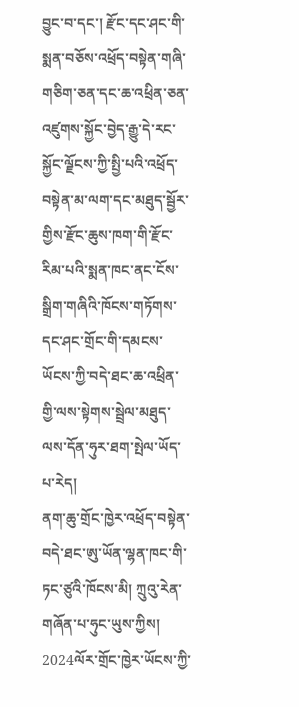བྱུང་བ་དང་། རྫོང་དང་ཤང་གི་སྨན་བཅོས་འཕྲོད་བསྟེན་གཞི་གཅིག་ཅན་དང་ཆ་འཕྲིན་ཅན་འཛུགས་སྐྱོང་བྱེད་རྒྱུ་དེ་རང་སྐྱོང་ལྗོངས་ཀྱི་སྤྱི་པའི་འཕྲོད་བསྟེན་མ་ལག་དང་མཐུད་སྦྱོར་གྱིས་རྫོང་ཆུས་ཁག་གི་རྫོང་རིམ་པའི་སྨན་ཁང་ནང་ངོས་སྒྲིག་གཞིའི་ཁོངས་གཏོགས་དང་ཤང་གྲོང་གི་དམངས་ཡོངས་ཀྱི་བདེ་ཐང་ཆ་འཕྲིན་གྱི་ལས་སྟེགས་སྦྲེལ་མཐུད་ལས་དོན་ཧུར་ཐག་སྤེལ་ཡོད་པ་རེད།
ནག་ཆུ་གྲོང་ཁྱེར་འཕྲོད་བསྟེན་བདེ་ཐང་ཨུ་ཡོན་ལྷན་ཁང་གི་ཏང་ཙུའི་ཁོངས་མི། ཀྲུའུ་རེན་གཞོན་པ་ཧུང་ཡུས་ཀྱིས། 2024ལོར་གྲོང་ཁྱེར་ཡོངས་ཀྱི་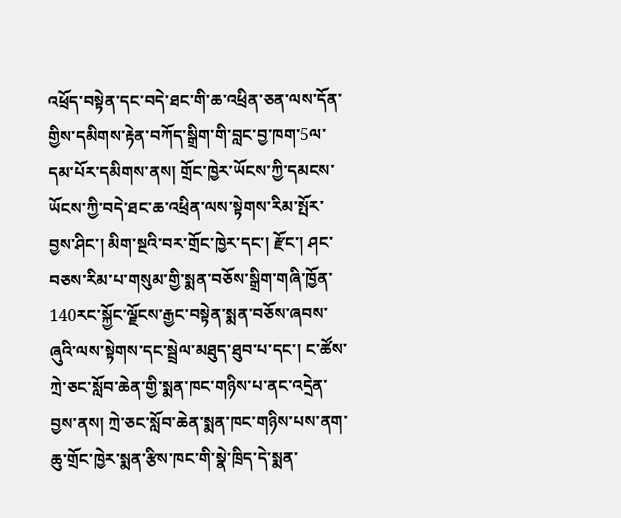འཕྲོད་བསྟེན་དང་བདེ་ཐང་གི་ཆ་འཕྲིན་ཅན་ལས་དོན་གྱིས་དམིགས་རྟེན་བཀོད་སྒྲིག་གི་བླང་བྱ་ཁག་5ལ་དམ་པོར་དམིགས་ནས། གྲོང་ཁྱེར་ཡོངས་ཀྱི་དམངས་ཡོངས་ཀྱི་བདེ་ཐང་ཆ་འཕྲིན་ལས་སྟེགས་རིམ་སྤོར་བྱས་ཤིང་། མིག་སྔའི་བར་གྲོང་ཁྱེར་དང་། རྫོང་། ཤང་བཅས་རིམ་པ་གསུམ་གྱི་སྨན་བཅོས་སྒྲིག་གཞི་ཁྱོན་140རང་སྐྱོང་ལྗོངས་རྒྱང་བསྟེན་སྨན་བཅོས་ཞབས་ཞུའི་ལས་སྟེགས་དང་སྦྲེལ་མཐུད་ཐུབ་པ་དང་། ང་ཚོས་ཀྲེ་ཅང་སློབ་ཆེན་གྱི་སྨན་ཁང་གཉིས་པ་ནང་འདྲེན་བྱས་ནས། ཀྲེ་ཅང་སློབ་ཆེན་སྨན་ཁང་གཉིས་པས་ནག་ཆུ་གྲོང་ཁྱེར་སྨན་རྩིས་ཁང་གི་སྣེ་ཁྲིད་དེ་སྨན་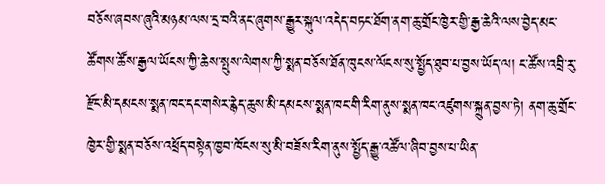བཅོས་ཞབས་ཞུའི་མཉམ་ལས་དྲ་བའི་ནང་ཞུགས་རྒྱུར་སྐུལ་འདེད་བཏང་ཐོག་ནག་ཆུ་གྲོང་ཁྱེར་གྱི་རྒྱ་ཆེའི་ལས་བྱེད་མང་ཚོགས་ཚོས་རྒྱལ་ཡོངས་ཀྱི་ཆེས་སྤུས་ལེགས་ཀྱི་སྨན་བཅོས་ཐོན་ཁུངས་ལོངས་སུ་སྤྱོད་ཐུབ་པ་བྱས་ཡོད་ལ། ང་ཚོས་འབྲི་རུ་རྫོང་མི་དམངས་སྨན་ཁང་དང་གསེར་རྙེད་ཆུས་མི་དམངས་སྨན་ཁང་གི་རིག་ནུས་སྨན་ཁང་འཛུགས་སྐྲུན་བྱས་ཏེ། ནག་ཆུ་གྲོང་ཁྱེར་གྱི་སྨན་བཅོས་འཕྲོད་བསྟེན་ཁྱབ་ཁོངས་སུ་མི་བཟོས་རིག་ནུས་སྤྱོད་རྒྱུ་འཚོལ་ཞིབ་བྱས་པ་ཡིན་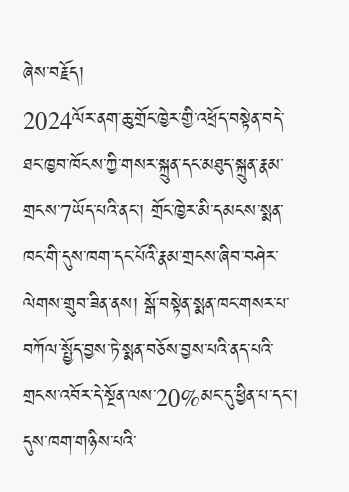ཞེས་བརྗོད།
2024ལོར་ནག་ཆུ་གྲོང་ཁྱེར་གྱི་འཕྲོད་བསྟེན་བདེ་ཐང་ཁྱབ་ཁོངས་ཀྱི་གསར་སྐྲུན་དང་མཐུད་སྐྲུན་རྣམ་གྲངས་7ཡོད་པའི་ནང་། གྲོང་ཁྱེར་མི་དམངས་སྨན་ཁང་གི་དུས་ཁག་དང་པོའི་རྣམ་གྲངས་ཞིབ་བཤེར་ལེགས་གྲུབ་ཟིན་ནས། སྒོ་བསྟེན་སྨན་ཁང་གསར་པ་བཀོལ་སྤྱོད་བྱས་ཏེ་སྨན་བཅོས་བྱས་པའི་ནད་པའི་གྲངས་འབོར་དེ་སྔོན་ལས་20%མང་དུ་ཕྱིན་པ་དང་། དུས་ཁག་གཉིས་པའི་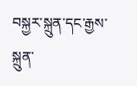བསྐྱར་སྐྲུན་དང་རྒྱས་སྐྲུན་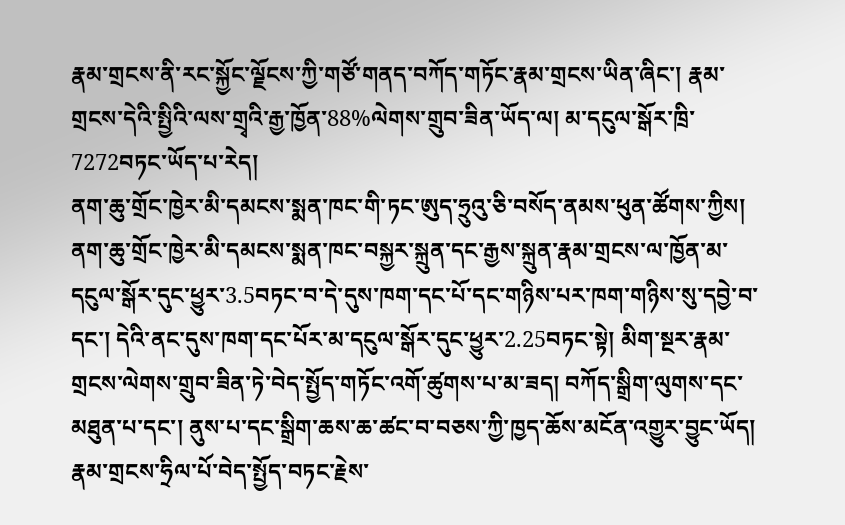རྣམ་གྲངས་ནི་རང་སྐྱོང་ལྗོངས་ཀྱི་གཙོ་གནད་བཀོད་གཏོང་རྣམ་གྲངས་ཡིན་ཞིང་། རྣམ་གྲངས་དེའི་སྤྱིའི་ལས་གྲྭའི་རྒྱ་ཁྱོན་88%ལེགས་གྲུབ་ཟིན་ཡོད་ལ། མ་དངུལ་སྒོར་ཁྲི་7272བཏང་ཡོད་པ་རེད།
ནག་ཆུ་གྲོང་ཁྱེར་མི་དམངས་སྨན་ཁང་གི་ཏང་ཨུད་ཧྲུའུ་ཅི་བསོད་ནམས་ཕུན་ཚོགས་ཀྱིས།
ནག་ཆུ་གྲོང་ཁྱེར་མི་དམངས་སྨན་ཁང་བསྐྱར་སྐྲུན་དང་རྒྱས་སྐྲུན་རྣམ་གྲངས་ལ་ཁྱོན་མ་དངུལ་སྒོར་དུང་ཕྱུར་3.5བཏང་བ་དེ་དུས་ཁག་དང་པོ་དང་གཉིས་པར་ཁག་གཉིས་སུ་དབྱེ་བ་དང་། དེའི་ནང་དུས་ཁག་དང་པོར་མ་དངུལ་སྒོར་དུང་ཕྱུར་2.25བཏང་སྟེ། མིག་སྔར་རྣམ་གྲངས་ལེགས་གྲུབ་ཟིན་ཏེ་བེད་སྤྱོད་གཏོང་འགོ་ཚུགས་པ་མ་ཟད། བཀོད་སྒྲིག་ལུགས་དང་མཐུན་པ་དང་། ནུས་པ་དང་སྒྲིག་ཆས་ཆ་ཚང་བ་བཅས་ཀྱི་ཁྱད་ཆོས་མངོན་འགྱུར་བྱུང་ཡོད། རྣམ་གྲངས་ཧྲིལ་པོ་བེད་སྤྱོད་བཏང་རྗེས་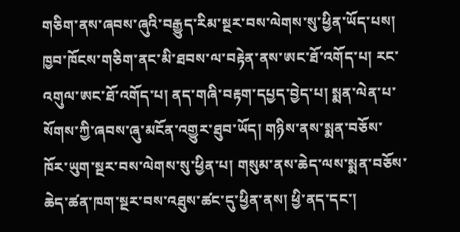གཅིག་ནས་ཞབས་ཞུའི་བརྒྱུད་རིམ་སྔར་བས་ལེགས་སུ་ཕྱིན་ཡོད་པས། ཁྱབ་ཁོངས་གཅིག་ནང་མི་ཐབས་ལ་བརྟེན་ནས་ཨང་ཐོ་འགོད་པ། རང་འགུལ་ཨང་ཐོ་འགོད་པ། ནད་གཞི་བརྟག་དཔྱད་བྱེད་པ། སྨན་ལེན་པ་སོགས་ཀྱི་ཞབས་ཞུ་མངོན་འགྱུར་ཐུབ་ཡོད། གཉིས་ནས་སྨན་བཅོས་ཁོར་ཡུག་སྔར་བས་ལེགས་སུ་ཕྱིན་པ། གསུམ་ནས་ཆེད་ལས་སྨན་བཅོས་ཆེད་ཚན་ཁག་སྔར་བས་འཐུས་ཚང་དུ་ཕྱིན་ནས། ཕྱི་ནད་དང་།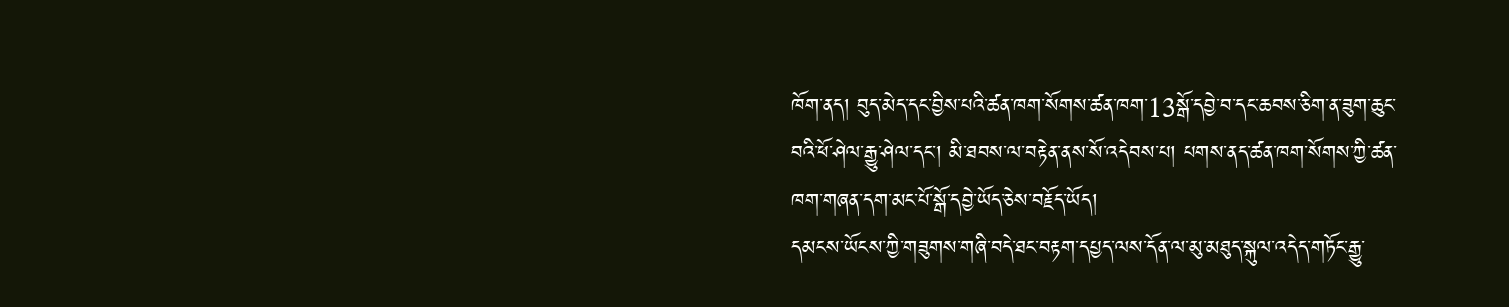ཁོག་ནད། བུད་མེད་དང་བྱིས་པའི་ཚན་ཁག་སོགས་ཚན་ཁག་13སྒོ་དབྱེ་བ་དང་ཆབས་ཅིག་ན་ཟུག་ཆུང་བའི་ཕོ་ཤེལ་རྒྱུ་ཤེལ་དང་། མི་ཐབས་ལ་བརྟེན་ནས་སོ་འདེབས་པ། པགས་ནད་ཚན་ཁག་སོགས་ཀྱི་ཚན་ཁག་གཞན་དག་མང་པོ་སྒོ་དབྱེ་ཡོད་ཅེས་བརྗོད་ཡོད།
དམངས་ཡོངས་ཀྱི་གཟུགས་གཞི་བདེ་ཐང་བརྟག་དཔྱད་ལས་དོན་ལ་མུ་མཐུད་སྐུལ་འདེད་གཏོང་རྒྱུ་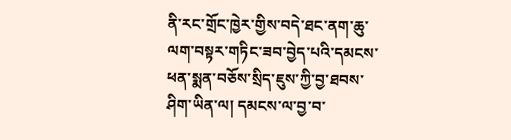ནི་རང་གྲོང་ཁྱེར་གྱིས་བདེ་ཐང་ནག་ཆུ་ལག་བསྟར་གཏིང་ཟབ་བྱེད་པའི་དམངས་ཕན་སྨན་བཅོས་སྲིད་ཇུས་ཀྱི་བྱ་ཐབས་ཤིག་ཡིན་ལ། དམངས་ལ་བྱ་བ་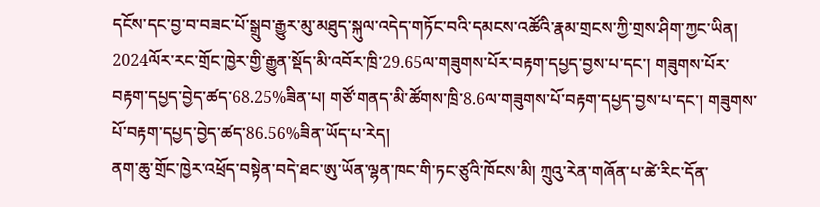དངོས་དང་བྱ་བ་བཟང་པོ་སྒྲུབ་རྒྱུར་མུ་མཐུད་སྐུལ་འདེད་གཏོང་བའི་དམངས་འཚོའི་རྣམ་གྲངས་ཀྱི་གྲས་ཤིག་ཀྱང་ཡིན། 2024ལོར་རང་གྲོང་ཁྱེར་གྱི་རྒྱུན་སྡོད་མི་འབོར་ཁྲི་29.65ལ་གཟུགས་པོར་བརྟག་དཔྱད་བྱས་པ་དང་། གཟུགས་པོར་བརྟག་དཔྱད་བྱེད་ཚད་68.25%ཟིན་པ། གཙོ་གནད་མི་ཚོགས་ཁྲི་8.6ལ་གཟུགས་པོ་བརྟག་དཔྱད་བྱས་པ་དང་། གཟུགས་པོ་བརྟག་དཔྱད་བྱེད་ཚད་86.56%ཟིན་ཡོད་པ་རེད།
ནག་ཆུ་གྲོང་ཁྱེར་འཕྲོད་བསྟེན་བདེ་ཐང་ཨུ་ཡོན་ལྷན་ཁང་གི་ཏང་ཙུའི་ཁོངས་མི། ཀྲུའུ་རེན་གཞོན་པ་ཚེ་རིང་དོན་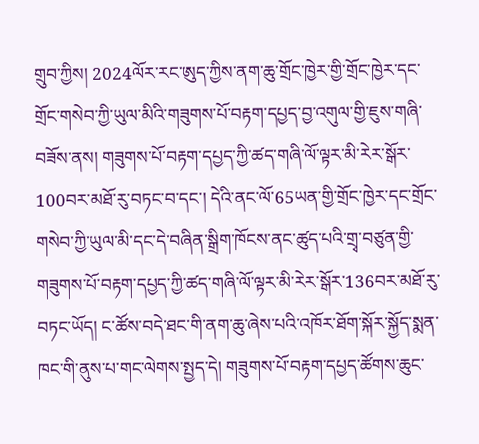གྲུབ་ཀྱིས། 2024ལོར་རང་ཨུད་ཀྱིས་ནག་ཆུ་གྲོང་ཁྱེར་གྱི་གྲོང་ཁྱེར་དང་གྲོང་གསེབ་ཀྱི་ཡུལ་མིའི་གཟུགས་པོ་བརྟག་དཔྱད་བྱ་འགུལ་གྱི་ཇུས་གཞི་བཟོས་ནས། གཟུགས་པོ་བརྟག་དཔྱད་ཀྱི་ཚད་གཞི་ལོ་ལྟར་མི་རེར་སྒོར་100བར་མཐོ་རུ་བཏང་བ་དང་། དེའི་ནང་ལོ་65ཡན་གྱི་གྲོང་ཁྱེར་དང་གྲོང་གསེབ་ཀྱི་ཡུལ་མི་དང་དེ་བཞིན་སྒྲིག་ཁོངས་ནང་ཚུད་པའི་གྲྭ་བཙུན་གྱི་གཟུགས་པོ་བརྟག་དཔྱད་ཀྱི་ཚད་གཞི་ལོ་ལྟར་མི་རེར་སྒོར་136བར་མཐོ་རུ་བཏང་ཡོད། ང་ཚོས་བདེ་ཐང་གི་ནག་ཆུ་ཞེས་པའི་འཁོར་ཐོག་སྐོར་སྐྱོད་སྨན་ཁང་གི་ནུས་པ་གང་ལེགས་སྤྱད་དེ། གཟུགས་པོ་བརྟག་དཔྱད་ཚོགས་ཆུང་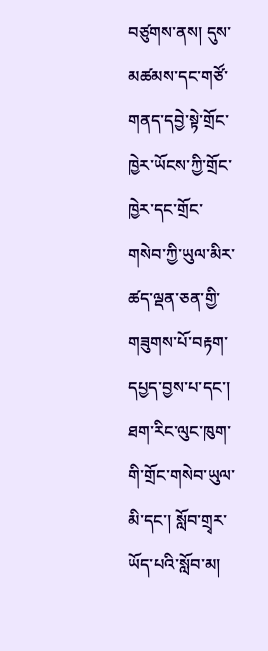བཙུགས་ནས། དུས་མཚམས་དང་གཙོ་གནད་དབྱེ་སྟེ་གྲོང་ཁྱེར་ཡོངས་ཀྱི་གྲོང་ཁྱེར་དང་གྲོང་གསེབ་ཀྱི་ཡུལ་མིར་ཚད་ལྡན་ཅན་གྱི་གཟུགས་པོ་བརྟག་དཔྱད་བྱས་པ་དང་། ཐག་རིང་ལུང་ཁུག་གི་གྲོང་གསེབ་ཡུལ་མི་དང་། སློབ་གྲྭར་ཡོད་པའི་སློབ་མ།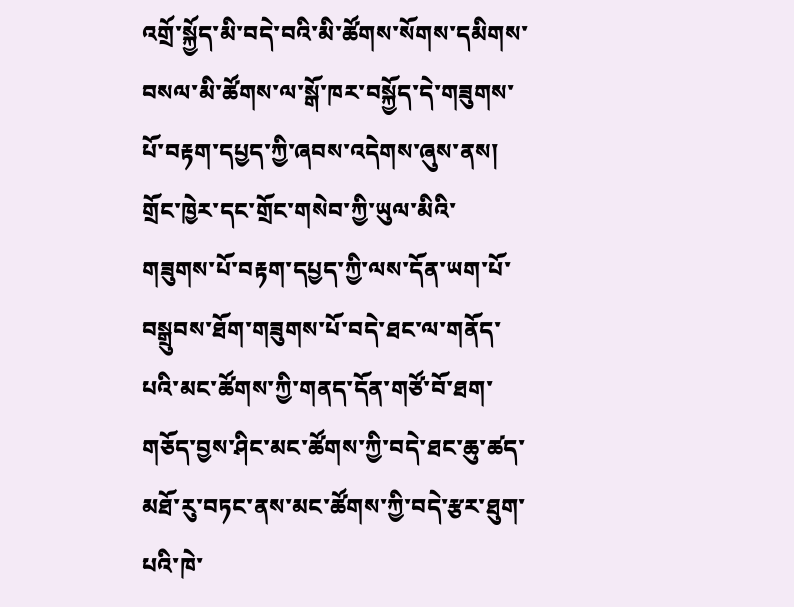འགྲོ་སྐྱོད་མི་བདེ་བའི་མི་ཚོགས་སོགས་དམིགས་བསལ་མི་ཚོགས་ལ་སྒོ་ཁར་བསྐྱོད་དེ་གཟུགས་པོ་བརྟག་དཔྱད་ཀྱི་ཞབས་འདེགས་ཞུས་ནས། གྲོང་ཁྱེར་དང་གྲོང་གསེབ་ཀྱི་ཡུལ་མིའི་གཟུགས་པོ་བརྟག་དཔྱད་ཀྱི་ལས་དོན་ཡག་པོ་བསྒྲུབས་ཐོག་གཟུགས་པོ་བདེ་ཐང་ལ་གནོད་པའི་མང་ཚོགས་ཀྱི་གནད་དོན་གཙོ་བོ་ཐག་གཅོད་བྱས་ཤིང་མང་ཚོགས་ཀྱི་བདེ་ཐང་ཆུ་ཚད་མཐོ་རུ་བཏང་ནས་མང་ཚོགས་ཀྱི་བདེ་རྩར་ཐུག་པའི་ཁེ་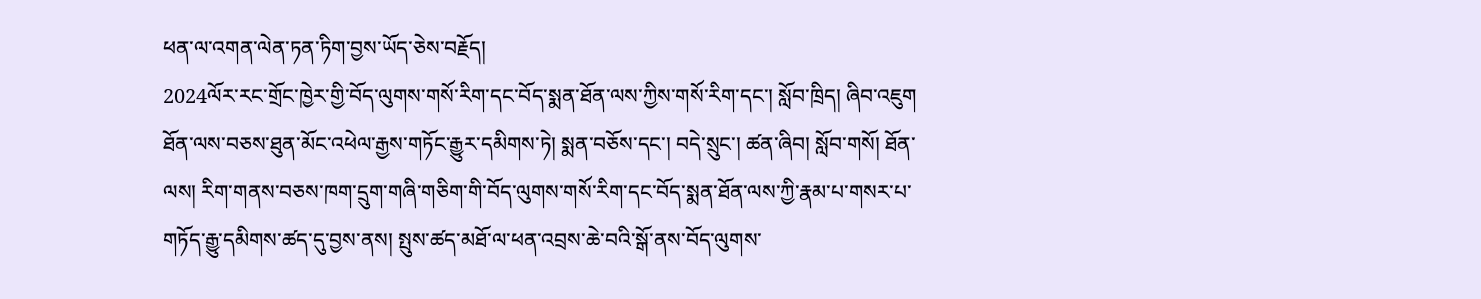ཕན་ལ་འགན་ལེན་ཏན་ཏིག་བྱས་ཡོད་ཅེས་བརྗོད།
2024ལོར་རང་གྲོང་ཁྱེར་གྱི་བོད་ལུགས་གསོ་རིག་དང་བོད་སྨན་ཐོན་ལས་ཀྱིས་གསོ་རིག་དང་། སློབ་ཁྲིད། ཞིབ་འཇུག ཐོན་ལས་བཅས་ཐུན་མོང་འཕེལ་རྒྱས་གཏོང་རྒྱུར་དམིགས་ཏེ། སྨན་བཅོས་དང་། བདེ་སྲུང་། ཚན་ཞིབ། སློབ་གསོ། ཐོན་ལས། རིག་གནས་བཅས་ཁག་དྲུག་གཞི་གཅིག་གི་བོད་ལུགས་གསོ་རིག་དང་བོད་སྨན་ཐོན་ལས་ཀྱི་རྣམ་པ་གསར་པ་གཏོད་རྒྱུ་དམིགས་ཚད་དུ་བྱས་ནས། སྤུས་ཚད་མཐོ་ལ་ཕན་འབྲས་ཆེ་བའི་སྒོ་ནས་བོད་ལུགས་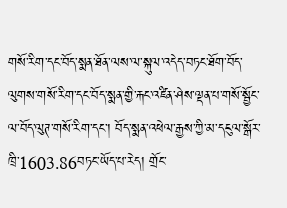གསོ་རིག་དང་བོད་སྨན་ཐོན་ལས་ལ་སྐུལ་འདེད་བཏང་ཐོག་བོད་ལུགས་གསོ་རིག་དང་བོད་སྨན་གྱི་རྐང་འཛིན་ཤེས་ལྡན་པ་གསོ་སྦྱོང་ལ་བོད་ལུཊ་གསོ་རིག་དང་། བོད་སྨན་འཕེལ་རྒྱས་ཀྱི་མ་དངུལ་སྒོར་ཁྲི་1603.86བཏང་ཡོད་པ་རེད། གྲོང་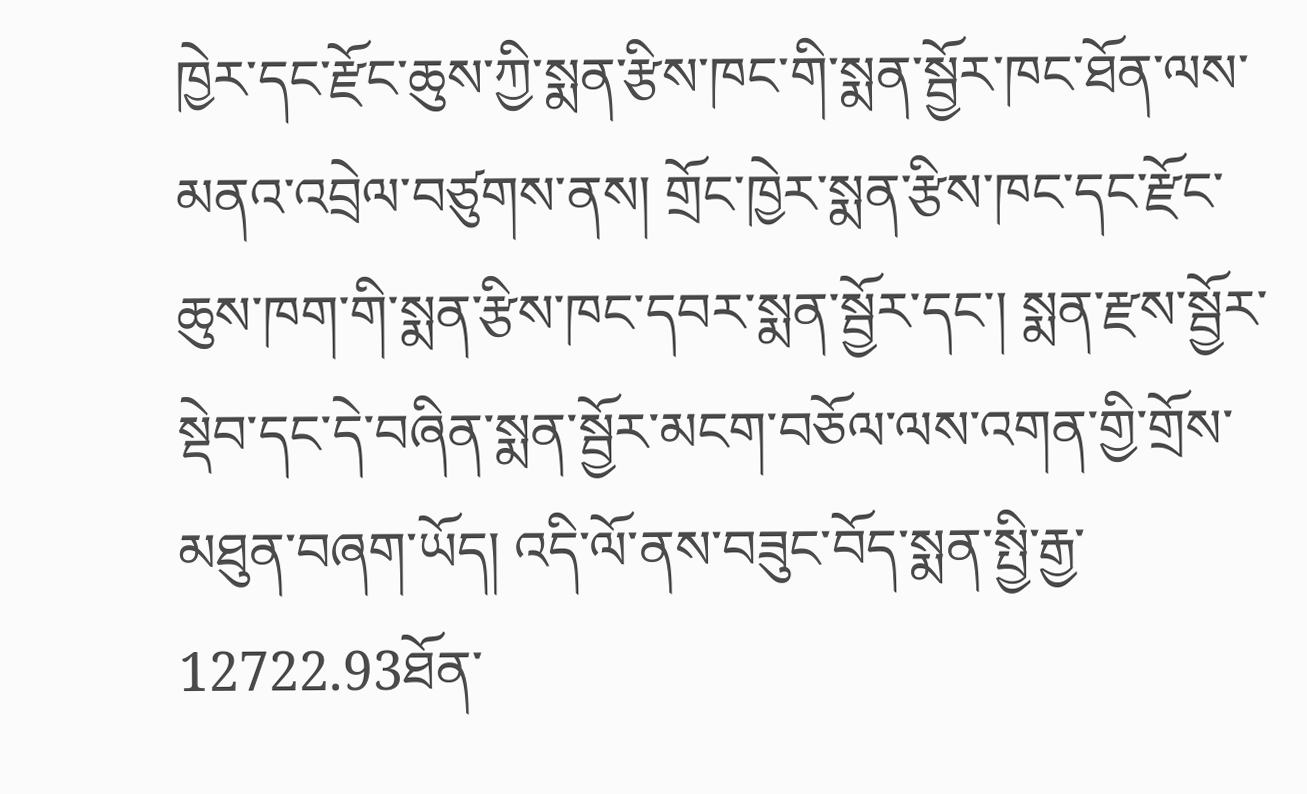ཁྱེར་དང་རྫོང་ཆུས་ཀྱི་སྨན་རྩིས་ཁང་གི་སྨན་སྦྱོར་ཁང་ཐོན་ལས་མནའ་འབྲེལ་བཙུགས་ནས། གྲོང་ཁྱེར་སྨན་རྩིས་ཁང་དང་རྫོང་ཆུས་ཁག་གི་སྨན་རྩིས་ཁང་དབར་སྨན་སྦྱོར་དང་། སྨན་རྫས་སྦྱོར་སྡེབ་དང་དེ་བཞིན་སྨན་སྦྱོར་མངག་བཅོལ་ལས་འགན་གྱི་གྲོས་མཐུན་བཞག་ཡོད། འདི་ལོ་ནས་བཟུང་བོད་སྨན་སྤྱི་རྒྱ་12722.93ཐོན་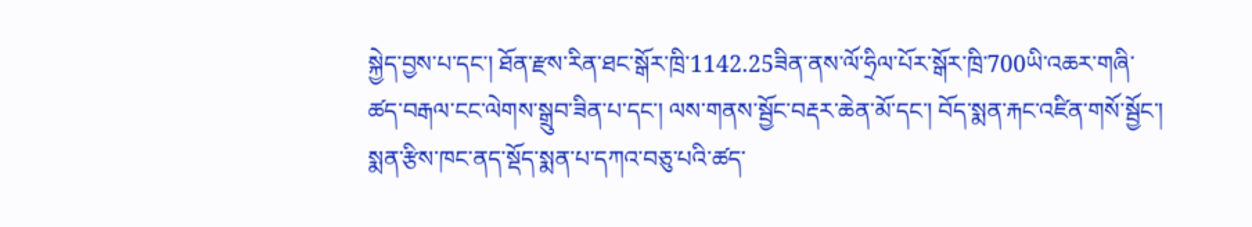སྐྱེད་བྱས་པ་དང་། ཐོན་རྫས་རིན་ཐང་སྒོར་ཁྲི་1142.25ཟིན་ནས་ལོ་ཧྲིལ་པོར་སྒོར་ཁྲི་700ཡི་འཆར་གཞི་ཚད་བརྒལ་ངང་ལེགས་སྒྲུབ་ཟིན་པ་དང་། ལས་གནས་སྦྱོང་བརྡར་ཆེན་མོ་དང་། བོད་སྨན་རྐང་འཛིན་གསོ་སྦྱོང་། སྨན་རྩིས་ཁང་ནད་སྡོད་སྨན་པ་དཀའ་བཅུ་པའི་ཚད་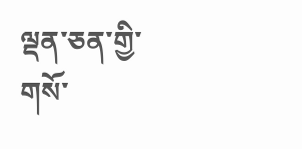ལྡན་ཅན་གྱི་གསོ་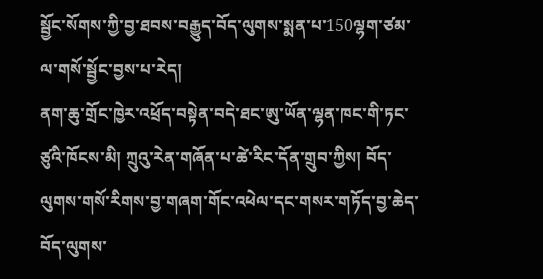སྦྱོང་སོགས་ཀྱི་བྱ་ཐབས་བརྒྱུད་བོད་ལུགས་སྨན་པ་150ལྷག་ཙམ་ལ་གསོ་སྦྱོང་བྱས་པ་རེད།
ནག་ཆུ་གྲོང་ཁྱེར་འཕྲོད་བསྟེན་བདེ་ཐང་ཨུ་ཡོན་ལྷན་ཁང་གི་ཏང་ཙུའི་ཁོངས་མི། ཀྲུའུ་རེན་གཞོན་པ་ཚེ་རིང་དོན་གྲུབ་ཀྱིས། བོད་ལུགས་གསོ་རིགས་བྱ་གཞག་གོང་འཕེལ་དང་གསར་གཏོད་བྱ་ཆེད་བོད་ལུགས་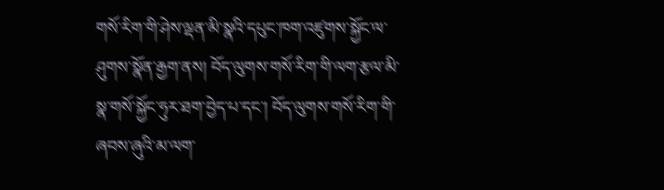གསོ་རིག་གི་ཤེས་ལྡན་མི་སྣའི་དཔུང་ཁག་འཛུགས་སྐྱོང་ལ་ཤུགས་སྣོན་རྒྱག་ནས། བོད་ལུགས་གསོ་རིག་གི་ལག་རྩལ་མི་སྣ་གསོ་སྐྱོང་ཧུར་ཐག་བྱེད་པ་དང་། བོད་ལུགས་གསོ་རིག་གི་ཞབས་ཞུའི་མ་ལག་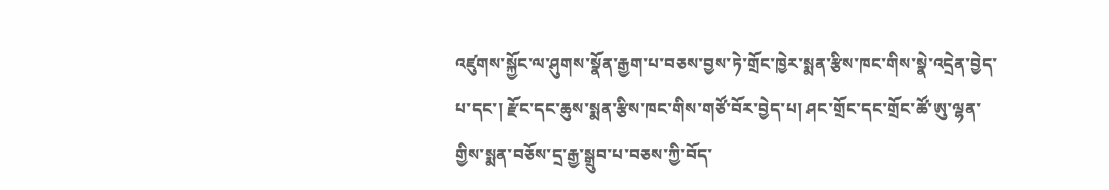འཛུགས་སྐྱོང་ལ་ཤུགས་སྣོན་རྒྱག་པ་བཅས་བྱས་ཏེ་གྲོང་ཁྱེར་སྨན་རྩིས་ཁང་གིས་སྣེ་འདྲེན་བྱེད་པ་དང་། རྫོང་དང་ཆུས་སྨན་རྩིས་ཁང་གིས་གཙོ་བོར་བྱེད་པ། ཤང་གྲོང་དང་གྲོང་ཚོ་ཨུ་ལྷན་གྱིས་སྨན་བཅོས་དྲ་རྒྱ་སྒྲུབ་པ་བཅས་ཀྱི་བོད་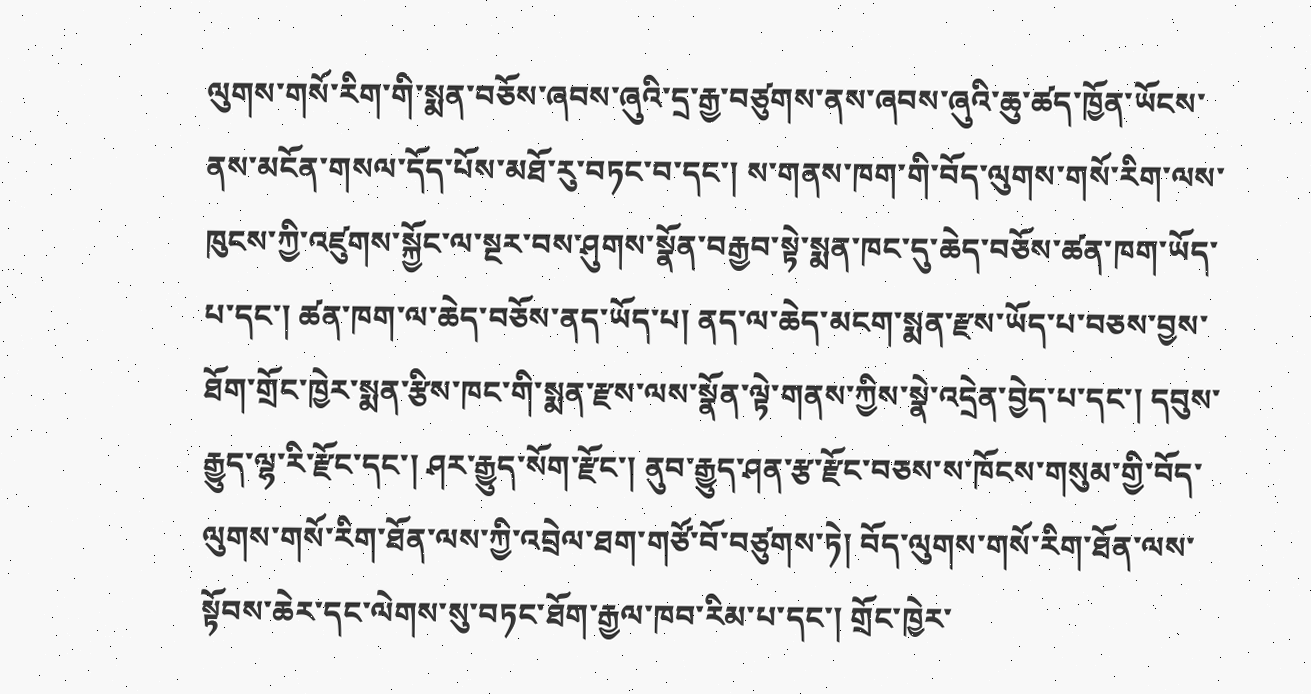ལུགས་གསོ་རིག་གི་སྨན་བཅོས་ཞབས་ཞུའི་དྲ་རྒྱ་བཙུགས་ནས་ཞབས་ཞུའི་ཆུ་ཚད་ཁྱོན་ཡོངས་ནས་མངོན་གསལ་དོད་པོས་མཐོ་རུ་བཏང་བ་དང་། ས་གནས་ཁག་གི་བོད་ལུགས་གསོ་རིག་ལས་ཁུངས་ཀྱི་འཛུགས་སྐྱོང་ལ་སྔར་བས་ཤུགས་སྣོན་བརྒྱབ་སྟེ་སྨན་ཁང་དུ་ཆེད་བཅོས་ཚན་ཁག་ཡོད་པ་དང་། ཚན་ཁག་ལ་ཆེད་བཅོས་ནད་ཡོད་པ། ནད་ལ་ཆེད་མངག་སྨན་རྫས་ཡོད་པ་བཅས་བྱས་ཐོག་གྲོང་ཁྱེར་སྨན་རྩིས་ཁང་གི་སྨན་རྫས་ལས་སྣོན་ལྟེ་གནས་ཀྱིས་སྣེ་འདྲེན་བྱེད་པ་དང་། དབུས་རྒྱུད་ལྷ་རི་རྫོང་དང་། ཤར་རྒྱུད་སོག་རྫོང་། ནུབ་རྒྱུད་ཤན་རྩ་རྫོང་བཅས་ས་ཁོངས་གསུམ་གྱི་བོད་ལུགས་གསོ་རིག་ཐོན་ལས་ཀྱི་འབྲེལ་ཐག་གཙོ་བོ་བཙུགས་ཏེ། བོད་ལུགས་གསོ་རིག་ཐོན་ལས་སྟོབས་ཆེར་དང་ལེགས་སུ་བཏང་ཐོག་རྒྱལ་ཁབ་རིམ་པ་དང་། གྲོང་ཁྱེར་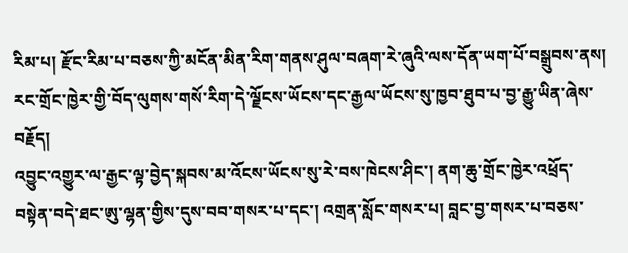རིམ་པ། རྫོང་རིམ་པ་བཅས་ཀྱི་མངོན་མིན་རིག་གནས་ཤུལ་བཞག་རེ་ཞུའི་ལས་དོན་ཡག་པོ་བསྒྲུབས་ནས། རང་གྲོང་ཁྱེར་གྱི་བོད་ལུགས་གསོ་རིག་དེ་ལྗོངས་ཡོངས་དང་རྒྱལ་ཡོངས་སུ་ཁྱབ་ཐུབ་པ་བྱ་རྒྱུ་ཡིན་ཞེས་བརྗོད།
འབྱུང་འགྱུར་ལ་རྒྱང་ལྟ་བྱེད་སྐབས་མ་འོངས་ཡོངས་སུ་རེ་བས་ཁེངས་ཤིང་། ནག་ཆུ་གྲོང་ཁྱེར་འཕྲོད་བསྟེན་བདེ་ཐང་ཨུ་ལྷན་གྱིས་དུས་བབ་གསར་པ་དང་། འགྲན་སློང་གསར་པ། བླང་བྱ་གསར་པ་བཅས་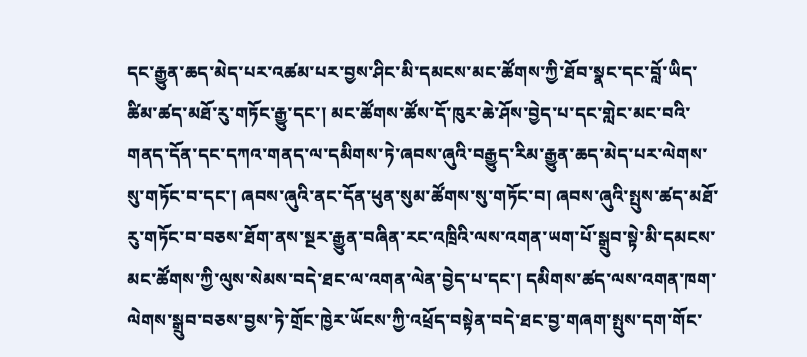དང་རྒྱུན་ཆད་མེད་པར་འཚམ་པར་བྱས་ཤིང་མི་དམངས་མང་ཚོགས་ཀྱི་ཐོབ་སྣང་དང་བློ་ཡིད་ཚིམ་ཚད་མཐོ་རུ་གཏོང་རྒྱུ་དང་། མང་ཚོགས་ཚོས་དོ་ཁུར་ཆེ་ཤོས་བྱེད་པ་དང་གླེང་མང་བའི་གནད་དོན་དང་དཀའ་གནད་ལ་དམིགས་ཏེ་ཞབས་ཞུའི་བརྒྱུད་རིམ་རྒྱུན་ཆད་མེད་པར་ལེགས་སུ་གཏོང་བ་དང་། ཞབས་ཞུའི་ནང་དོན་ཕུན་སུམ་ཚོགས་སུ་གཏོང་བ། ཞབས་ཞུའི་སྤུས་ཚད་མཐོ་རུ་གཏོང་བ་བཅས་ཐོག་ནས་སྔར་རྒྱུན་བཞིན་རང་འཁྲིའི་ལས་འགན་ཡག་པོ་སྒྲུབ་སྟེ་མི་དམངས་མང་ཚོགས་ཀྱི་ལུས་སེམས་བདེ་ཐང་ལ་འགན་ལེན་བྱེད་པ་དང་། དམིགས་ཚད་ལས་འགན་ཁག་ལེགས་སྒྲུབ་བཅས་བྱས་ཏེ་གྲོང་ཁྱེར་ཡོངས་ཀྱི་འཕྲོད་བསྟེན་བདེ་ཐང་བྱ་གཞག་སྤུས་དག་གོང་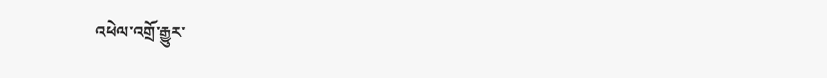འཕེལ་འགྲོ་རྒྱུར་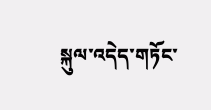སྐུལ་འདེད་གཏོང་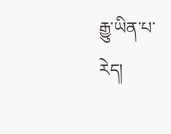རྒྱུ་ཡིན་པ་རེད།